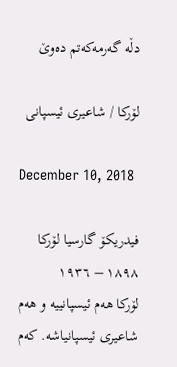دڵە گەرمەکەتم دەوێ

لۆرکا / شاعیری ئیسپانی

December 10, 2018

فیدریکۆ گارسیا لۆرکا  ١٨٩٨ – ١٩٣٦
لۆرکا هەم ئیسپانییە و هەم شاعیری ئیسپانیاشە. کەم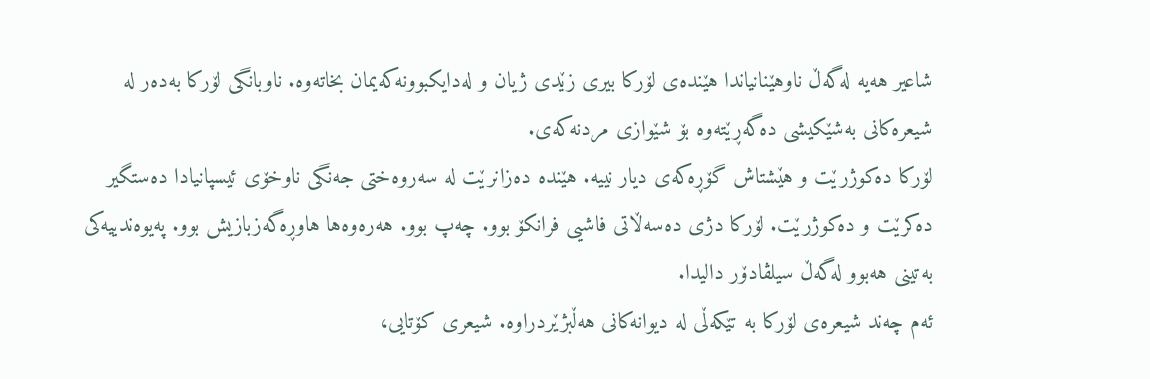شاعیر هەیە لەگەڵ ناوهێنانیاندا هێندەی لۆرکا بیری زێدی ژیان و لەدایکبوونەکەیمان بخاتەوە. ناوبانگی لۆرکا بەدەر لە شیعرەکانی بەشێکیشی دەگەڕێتەوە بۆ شێوازی مردنەکەی.
لۆرکا دەکوژرێت و هێشتاش گۆڕەکەی دیار نییە. هێندە دەزانرێت لە سەروەختی جەنگی ناوخۆی ئیسپانیادا دەستگیر دەکرێت و دەکوژرێت. لۆرکا دژی دەسەڵاتی فاشیی فرانکۆ بوو. چەپ بوو. هەرەوەها هاوڕەگەزبازیش بوو. پەیوەندییەکی بەتینی هەبوو لەگەڵ سیلڤادۆر دالیدا.
ئەم چەند شیعرەی لۆرکا بە تێکەڵی لە دیوانەکانی هەڵبژێردراوە. شیعری کۆتایی،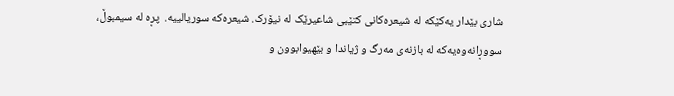شاری بێدار یەکێکە لە شیعرەکانی کتێبی شاعیرێک لە نیۆرک. شیعرەکە سوریالییە.  پڕە لە سیمبوڵ، سووڕانەوەیەکە لە بازنەی مەرگ و ژیاندا و بێهیوابوون و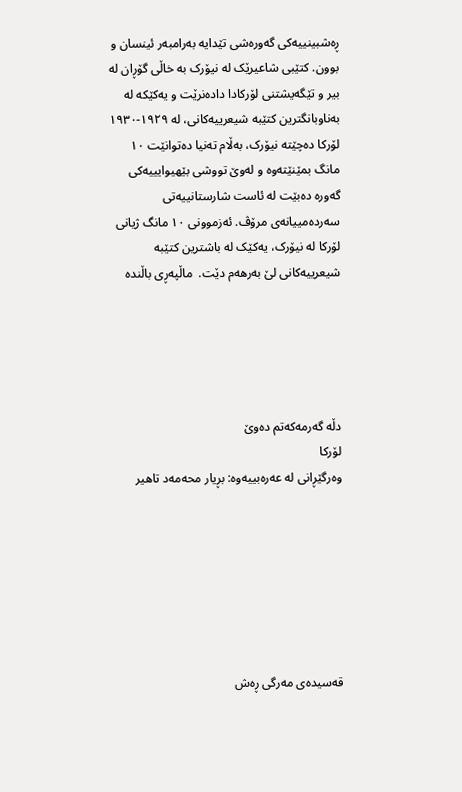ڕەشبینییەکی گەورەشی تێدایە بەرامبەر ئینسان و بوون. کتێبی شاعیرێک لە نیۆرک بە خاڵی گۆڕان لە بیر و تێگەیشتنی لۆرکادا دادەنرێت و یەکێکە لە بەناوبانگترین کتێبە شیعرییەکانی، لە ١٩٢٩-١٩٣٠ لۆرکا دەچێتە نیۆرک، بەڵام تەنیا دەتوانێت ١٠ مانگ بمێنێتەوە و لەوێ تووشی بێهیوایییەکی گەورە دەبێت لە ئاست شارستانییەتی سەردەمییانەی مرۆڤ. ئەزموونی ١٠ مانگ ژیانی لۆرکا لە نیۆرک، یەکێک لە باشترین کتێبە شیعرییەکانی لێ بەرهەم دێت.  ماڵپه‌ڕی باڵنده‌





دڵە گەرمەکەتم دەوێ
لۆرکا
وەرگێڕانی لە عەرەبییەوە: بڕیار محەمەد تاهیر







قەسیدەی مەرگی ڕەش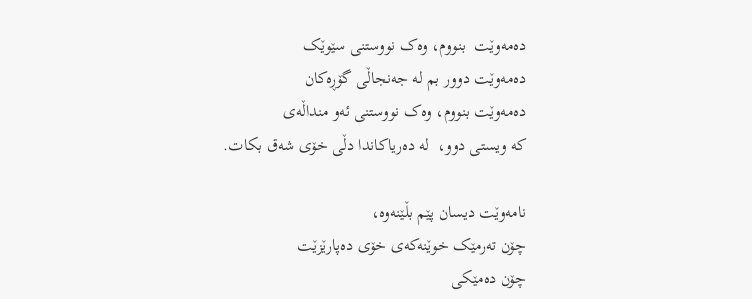دەمەوێت  بنووم، وەک نووستنی سێوێک
دەمەوێت دوور بم لە جەنجاڵی گۆڕەکان
دەمەوێت بنووم، وەک نووستنی ئەو منداڵەی
کە ویستی دوو،  لە دەریاکاندا دڵی خۆی شەق بکات.

نامەوێت دیسان پێم بڵێنەوە،
چۆن تەرمێک خوێنەکەی خۆی دەپارێزێت
چۆن دەمێکی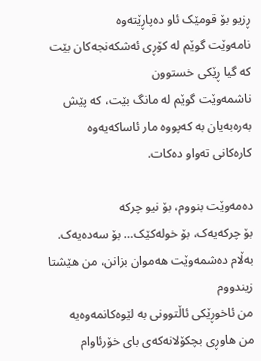ڕزیو بۆ قومێک ئاو دەپاڕێتەوە
نامەوێت گوێم لە کۆڕی ئەشکەنجەکان بێت
کە گیا ڕێکی خستوون
ناشمەوێت گوێم لە مانگ بێت، کە پێش بەرەبەیان بە کەپووە مار ئاساکەیەوە
کارەکانی تەواو دەکات.

دەمەوێت بنووم، بۆ نیو چرکە
بۆ چرکەیەک، بۆ خولەکێک… بۆ سەدەیەک.
بەڵام دەشمەوێت هەموان بزانن، من هێشتا زیندووم
من ئاخوڕێکی ئاڵتوونی بە لێوەکانمەوەیە
من هاوڕی بچکۆلانەکەی بای خۆرئاوام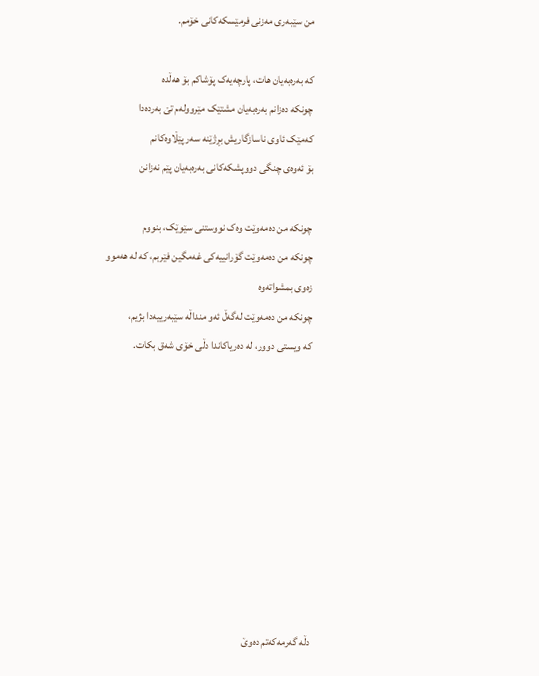من سێبەری مەزنی فرمێسکەکانی خۆمم.

کە بەرەبەیان هات، پارچەیەک پۆشاکم بۆ هەڵدە
چونکە دەزانم بەرەبەیان مشتێک مێروولەم تێ بەردەدا
کەمێک ئاوی ناسازگاریش بڕژێنە سەر پێڵاوەکانم
بۆ ئەوەی چنگی دووپشکەکانی بەرەبەیان پێم نەزانن

چونکە من دەمەوێت وەک نووستنی سێوێک، بنووم
چونکە من دەمەوێت گۆرانییەکی غەمگین فێربم، کە لە هەموو زەوی بمشواتەوە
چونکە من دەمەوێت لەگەڵ ئەو منداڵە سێبەرییەدا بژیم،
کە ویستی دوور، لە دەریاکاندا دڵی خۆی شەق بکات.









دڵە گەرمەکەتم دەوێ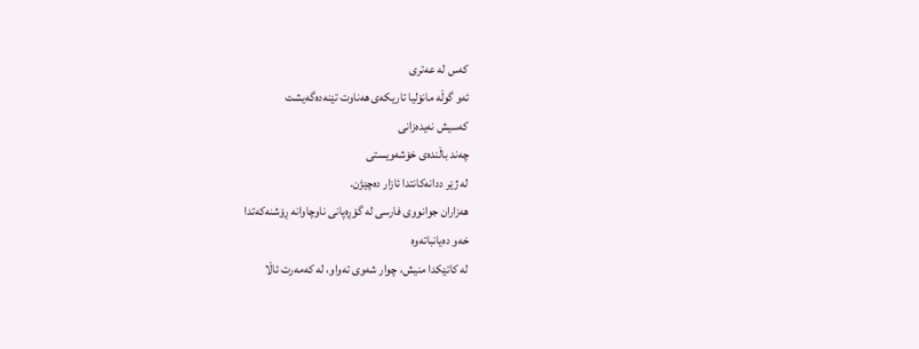کەس لە عەتری
ئەو گوڵە مانۆلیا تاریکەی هەناوت تێنەدەگەیشت
کەسیش نەیدەزانی
چەند باڵندەی خۆشەویستی
لە ژێر ددانەکانتدا ئازار دەچێژن.
هەزاران جوانووی فارسی لە گۆڕەپانی ناوچاوانە ڕۆشنەکەتدا
خەو دەیانباتەوە
لە کاتێکدا منیش، چوار شەوی تەواو، لە کەمەرت ئاڵا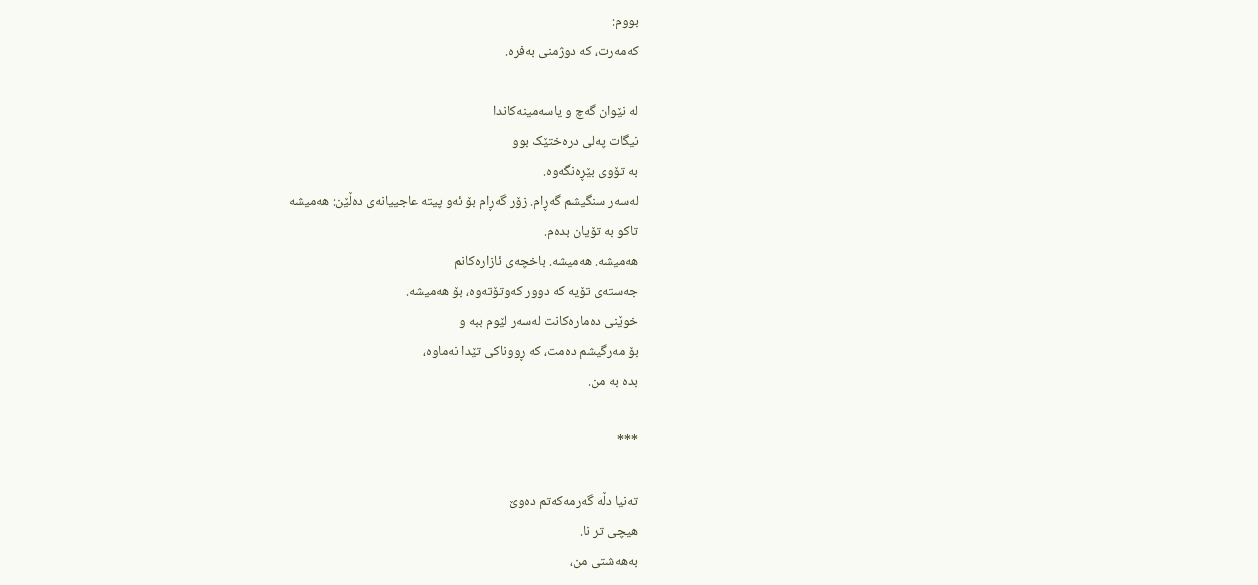بووم:
کەمەرت، کە دوژمنی بەفرە.

لە نێوان گەچ و یاسەمینەکاندا
نیگات پەلی درەختێک بوو
بە تۆوی بێڕەنگەوە.
لەسەر سنگیشم گەڕام. زۆر گەڕام بۆ ئەو پیتە عاجییانەی دەڵێن: هەمیشە
تاکو بە تۆیان بدەم.
هەمیشە. هەمیشە. باخچەی ئازارەکانم
جەستەی تۆیە کە دوور کەوتۆتەوە، بۆ هەمیشە.
خوێنی دەمارەکانت لەسەر لێوم ببە و
بۆ مەرگیشم دەمت، کە ڕووناکی تێدا نەماوە،
بدە بە من.

***

تەنیا دڵە گەرمەکەتم دەوێ
هیچی تر نا.
بەهەشتی من،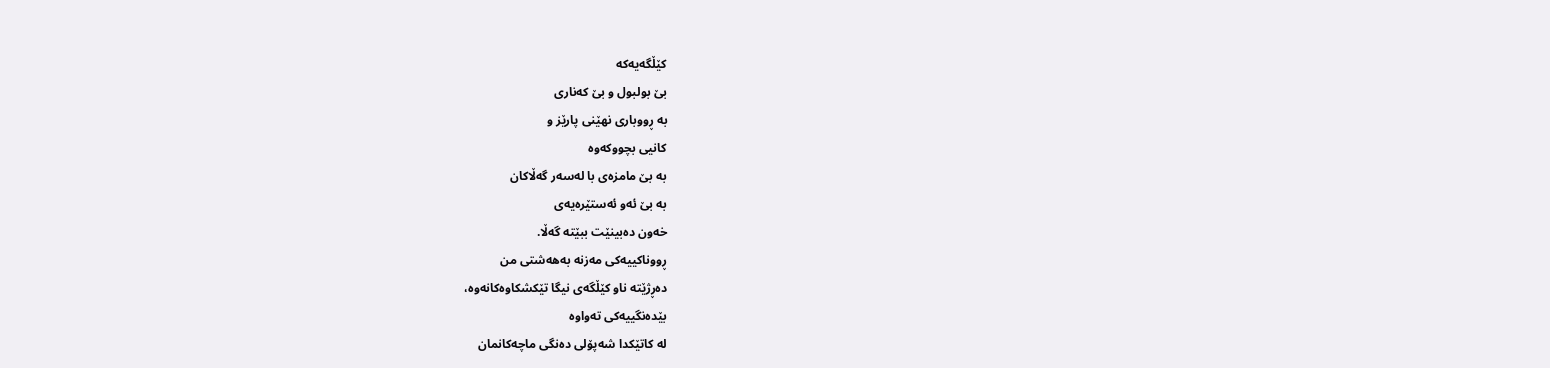کێڵگەیەکە
بێ بولبول و بێ کەناری
بە ڕووباری نهێنی پارێز و
کانیی بچووکەوە
بە بێ مامزەی با لەسەر گەڵاکان
بە بێ ئەو ئەستێرەیەی
خەون دەبینێت ببێتە گەڵا.
ڕووناکییەکی مەزنە بەهەشتی من
دەڕژێتە ناو کێڵگەی نیگا تێکشکاوەکانەوە،
بێدەنگییەکی تەواوە
لە کاتێکدا شەپۆلی دەنگی ماچەکانمان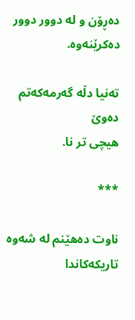دەڕۆن و لە دوور دوور دەکرێنەوە.

تەنیا دڵە گەرمەکەتم دەوێ
هیچی تر نا.

***

ناوت دەهێنم لە شەوە تاریکەکاندا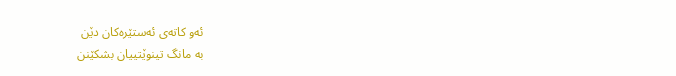ئەو کاتەی ئەستێرەکان دێن
بە مانگ تینوێتییان بشکێنن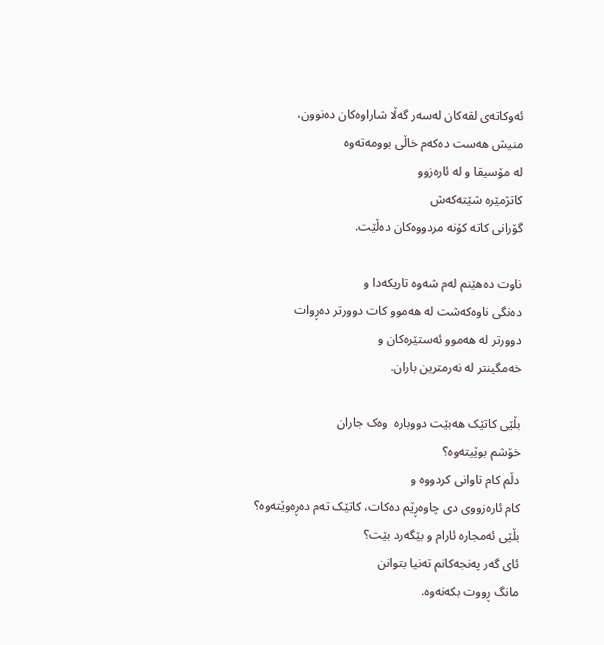ئەوکاتەی لقەکان لەسەر گەڵا شاراوەکان دەنوون،
منیش هەست دەکەم خاڵی بوومەتەوە
لە مۆسیقا و لە ئارەزوو
کاتژمێرە شێتەکەش
گۆرانی کاتە کۆنە مردووەکان دەڵێت.

ناوت دەهێنم لەم شەوە تاریکەدا و
دەنگی ناوەکەشت لە هەموو کات دوورتر دەڕوات
دوورتر لە هەموو ئەستێرەکان و
خەمگینتر لە نەرمترین باران.

بڵێی کاتێک هەبێت دووبارە  وەک جاران
خۆشم بوێیتەوە؟
دڵم کام تاوانی کردووە و
کام ئارەزووی دی چاوەڕێم دەکات، کاتێک تەم دەڕەوێتەوە؟
بڵێی ئەمجارە ئارام و بێگەرد بێت؟
ئای گەر پەنجەکانم تەنیا بتوانن
مانگ ڕووت بکەنەوە.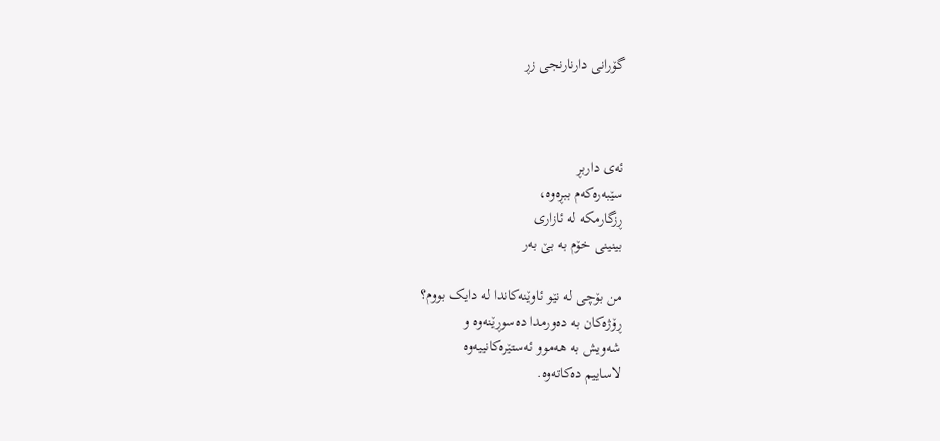گۆرانی دارنارنجی زڕ



ئەی داربڕ
سێبەرەکەم ببڕەوە،
ڕزگارمکە لە ئازاری
بینینی خۆم بە بێ بەر

من بۆچی لە نێو ئاوێنەکاندا لە دایک بووم؟
ڕۆژەکان بە دەورمدا دەسوڕێنەوە و
شەویش بە هەموو ئەستێرەکانییەوە
لاساییم دەکاتەوە.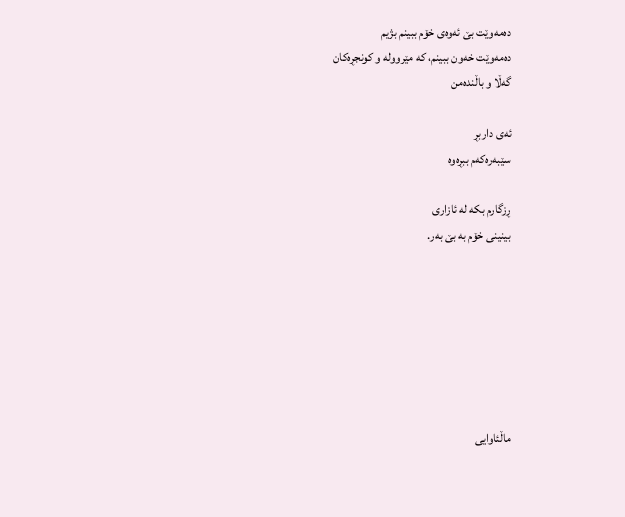دەمەوێت بێ ئەوەی خۆم ببینم بژیم
دەمەوێت خەون ببینم، کە مێروولە و کونجڕەکان
گەڵا و باڵندەمن

ئەی داربڕ
سێبەرەکەم ببڕەوە

ڕزگارم بکە لە ئازاری
بینینی خۆم بە بێ بەر.







ماڵئاوایی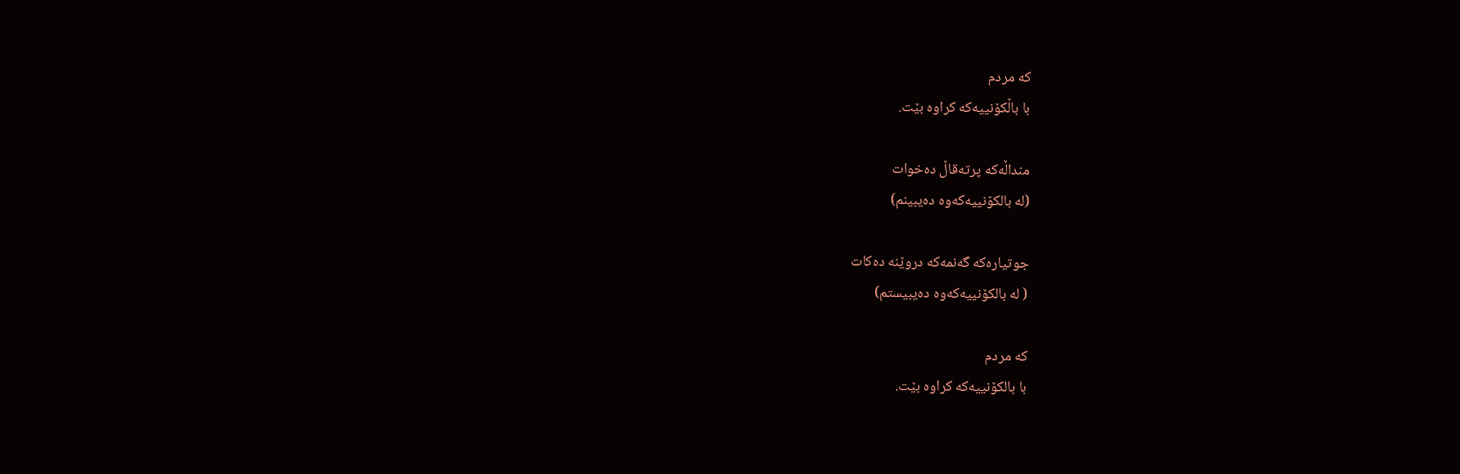کە مردم
با باڵکۆنییەکە کراوە بێت.

منداڵەکە پرتەقاڵ دەخوات
(لە بالکۆنییەکەوە دەیبینم)

جوتیارەکە گەنمەکە دروێنە دەکات
( لە بالکۆنییەکەوە دەیبیستم)

کە مردم
با بالکۆنییەکە کراوە بێت.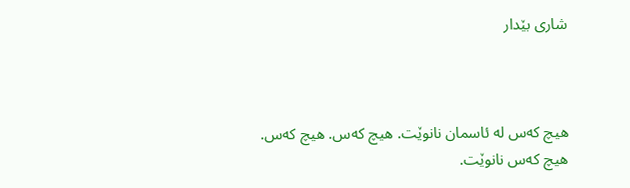شاری بێدار



هیچ کەس لە ئاسمان نانوێت. هیچ کەس. هیچ کەس.
هیچ کەس نانوێت.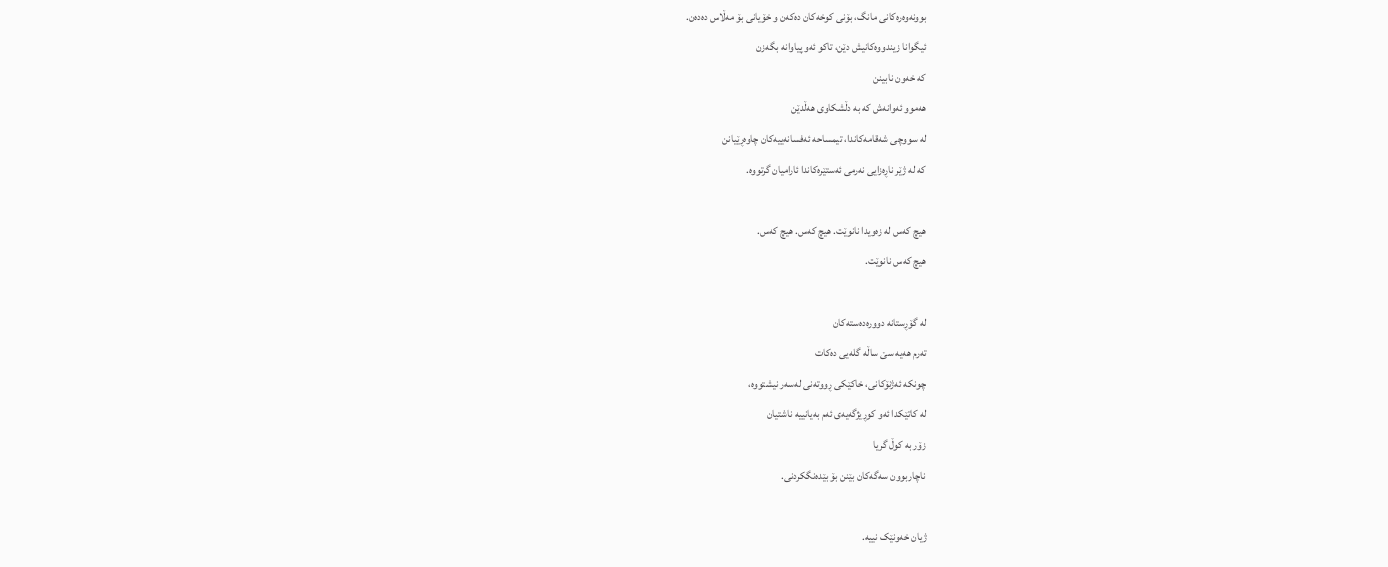بوونەوەرەکانی مانگ، بۆنی کوخەکان دەکەن و خۆیانی بۆ مەڵاس دەدەن.
ئیگوانا زیندووەکانیش دێن، تاکو ئەو پیاوانە بگەزن
کە خەون نابینن
هەموو ئەوانەش کە بە دڵشکاوی هەڵدێن
لە سووچی شەقامەکاندا، تیمساحە ئەفسانەییەکان چاوەڕێیانن
کە لە ژێر ناڕەزایی نەرمی ئەستێرەکاندا ئارامیان گرتووە.

هیچ کەس لە زەویدا نانوێت. هیچ کەس. هیچ کەس.
هیچ کەس نانوێت.

لە گۆڕستانە دوورەدەستەکان
تەرم هەیە سێ ساڵە گلەیی دەکات
چونکە ئەژنۆکانی، خاکێکی ڕووتەنی لەسەر نیشتووە،
لە کاتێکدا ئەو کوڕیژگەیەی ئەم بەیانییە ناشتیان
زۆر بە کوڵ گریا
ناچاربوون سەگەکان بێنن بۆ بێدەنگکردنی.

ژیان خەونێک نییە.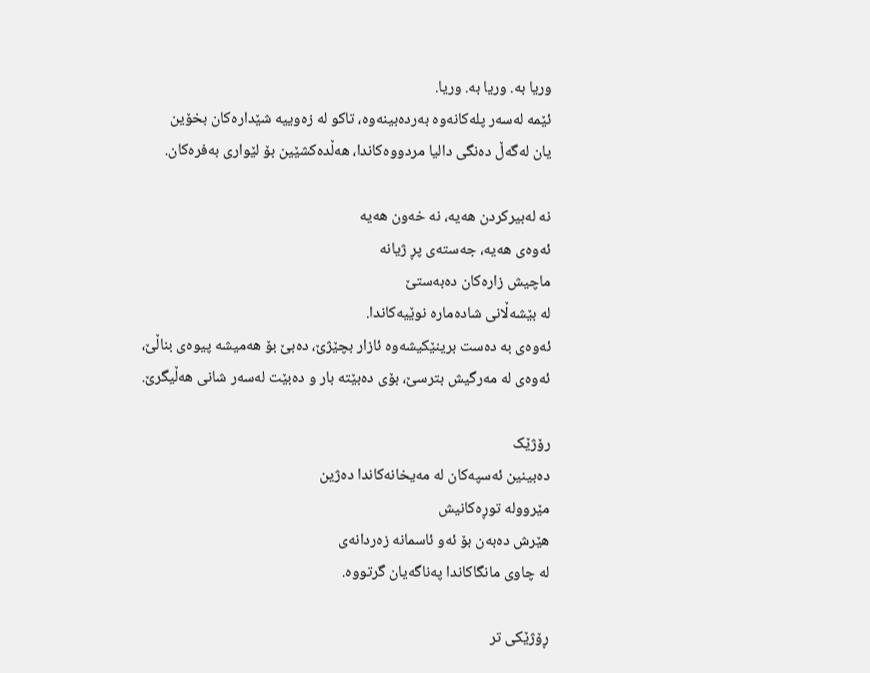وریا بە. وریا بە. وریا.
ئێمە لەسەر پلەکانەوە بەردەبینەوە، تاکو لە زەوییە شێدارەکان بخۆین
یان لەگەڵ دەنگی دالیا مردووەکاندا، هەڵدەکشێین بۆ لێواری بەفرەکان.

نە لەبیرکردن هەیە، نە خەون هەیە
ئەوەی هەیە، جەستەی پڕ ژیانە
ماچیش زارەکان دەبەستێ
لە بێشەڵانی شادەمارە نوێیەکاندا.
ئەوەی بە دەست برینێکیشەوە ئازار بچێژێ، دەبێ بۆ هەمیشە پیوەی بناڵێ،
ئەوەی لە مەرگیش بترسێ، بۆی دەبێتە بار و دەبێت لەسەر شانی هەڵیگرێ.

رۆژێک
دەبینین ئەسپەکان لە مەیخانەکاندا دەژین
مێروولە توڕەکانیش
هێرش دەبەن بۆ ئەو ئاسمانە زەردانەی
لە چاوی مانگاکاندا پەناگەیان گرتووە.

ڕۆژێکی تر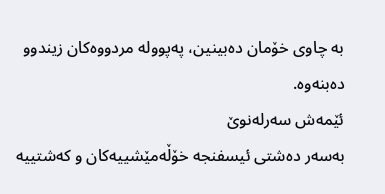بە چاوی خۆمان دەبینین، پەپوولە مردووەکان زیندوو دەبنەوە.
ئێمەش سەرلەنوێ
بەسەر دەشتی ئیسفنجە خۆڵەمێشییەکان و کەشتییە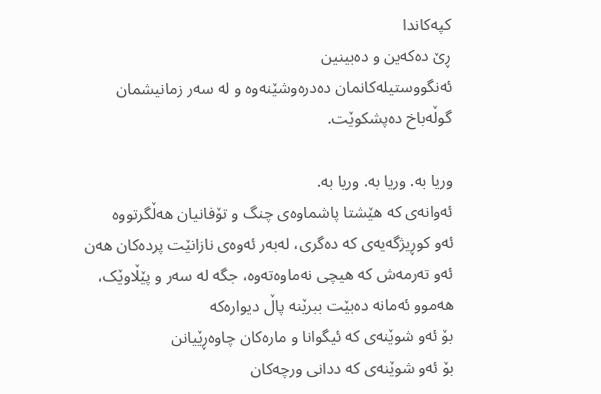کپەکاندا
ڕێ دەکەین و دەبینین
ئەنگووستیلەکانمان دەدرەوشێنەوە و لە سەر زمانیشمان
گوڵەباخ دەپشکوێت.

وریا بە. وریا بە. وریا بە.
ئەوانەی کە هێشتا پاشماوەی چنگ و تۆفانیان هەڵگرتووە
ئەو کوڕیژگەیەی کە دەگری، لەبەر ئەوەی نازانێت پردەکان هەن
ئەو تەرمەش کە هیچی نەماوەتەوە، جگە لە سەر و پێڵاوێک،
هەموو ئەمانە دەبێت ببرێنە پاڵ دیوارەکە
بۆ ئەو شوێنەی کە ئیگوانا و مارەکان چاوەڕێیانن
بۆ ئەو شوێنەی کە ددانی ورچەکان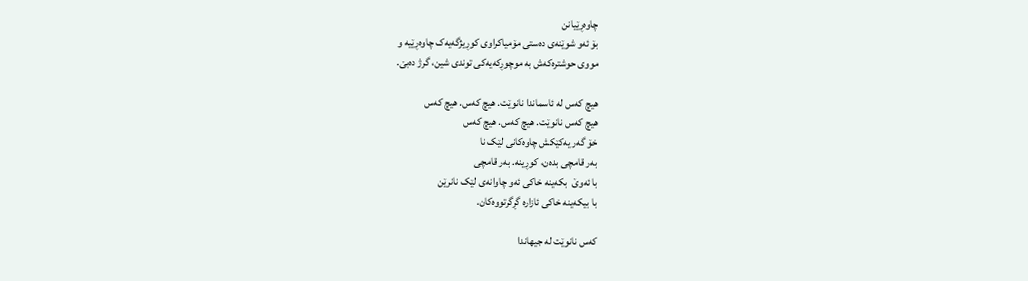چاوەڕێیانن
بۆ ئەو شوێنەی دەستی مۆمیاکراوی کوڕیژگەیەک چاوەڕێیە و
مووی حوشترەکەش بە موچوڕکەیەکی توندی شین، گرژ دەبێ.

هیچ کەس لە ئاسماندا نانوێت. هیچ کەس. هیچ کەس
هیچ کەس نانوێت. هیچ کەس. هیچ کەس
خۆ گەر یەکێکش چاوەکانی لێک نا
بەر قامچی بدەن، کوڕینە. بەر قامچی
با ئەوێ  بکەینە خاکی ئەو چاوانەی لێک نانرێن
با بیکەینە خاکی ئازارە گڕگرتووەکان.

کەس نانوێت لە جیهاندا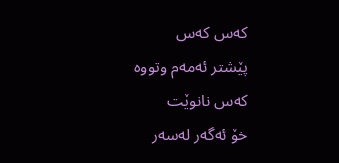کەس کەس
پێشتر ئەمەم وتووە
کەس نانوێت
خۆ ئەگەر لەسەر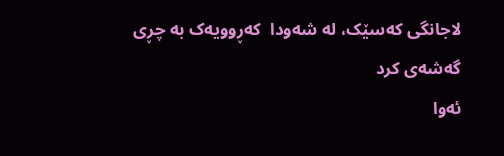لاجانگی کەسێک، لە شەودا  کەڕوویەک بە چڕی گەشەی کرد
ئەوا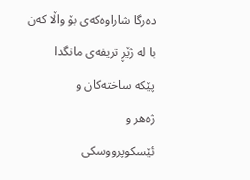دەرگا شاراوەکەی بۆ واڵا کەن
با لە ژێڕ تریفەی مانگدا
پێکە ساختەکان و
ژەهر و
ئێسکوپرووسکی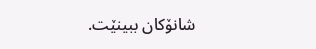شانۆکان ببینێت.